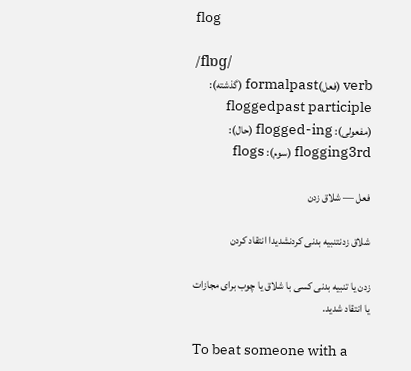flog

/flɒɡ/
verb (فعل)formalpast (گذشته): floggedpast participle (مفعولی): flogged-ing (حال): flogging3rd (سوم): flogs

فعل — شلاق زدن

شلاق زدنتنبیه بدنی کردنشدیدا انتقاد کردن

زدن یا تنبیه بدنی کسی با شلاق یا چوب برای مجازات یا انتقاد شدید.

To beat someone with a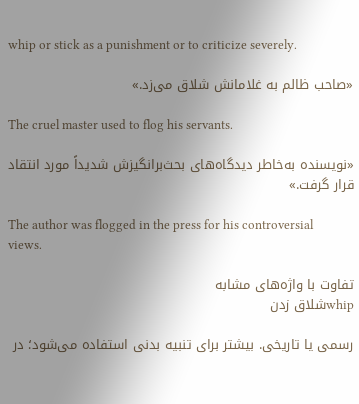whip or stick as a punishment or to criticize severely.

«صاحب ظالم به غلامانش شلاق می‌زد.»

The cruel master used to flog his servants.

«نویسنده به‌خاطر دیدگاه‌های بحث‌برانگیزش شدیداً مورد انتقاد قرار گرفت.»

The author was flogged in the press for his controversial views.

تفاوت با واژه‌های مشابه
whipشلاق زدن

رسمی یا تاریخی. بیشتر برای تنبیه بدنی استفاده می‌شود؛ در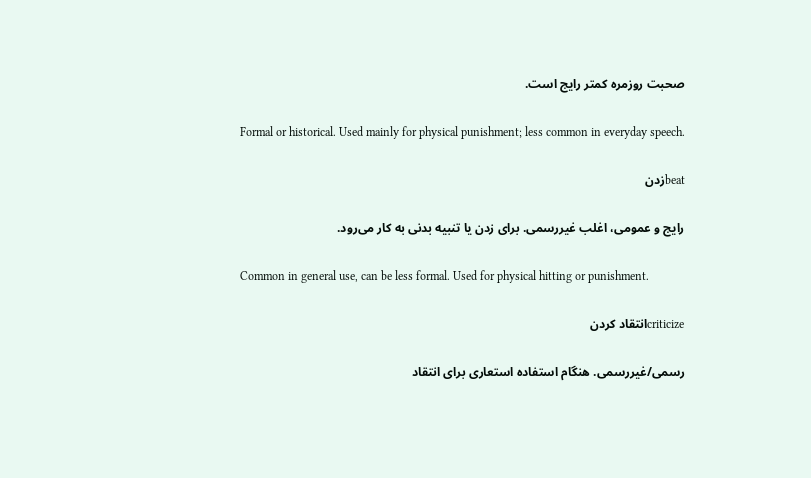صحبت روزمره کمتر رایج است.

Formal or historical. Used mainly for physical punishment; less common in everyday speech.

beatزدن

رایج و عمومی، اغلب غیررسمی. برای زدن یا تنبیه بدنی به کار می‌رود.

Common in general use, can be less formal. Used for physical hitting or punishment.

criticizeانتقاد کردن

رسمی/غیررسمی. هنگام استفاده استعاری برای انتقاد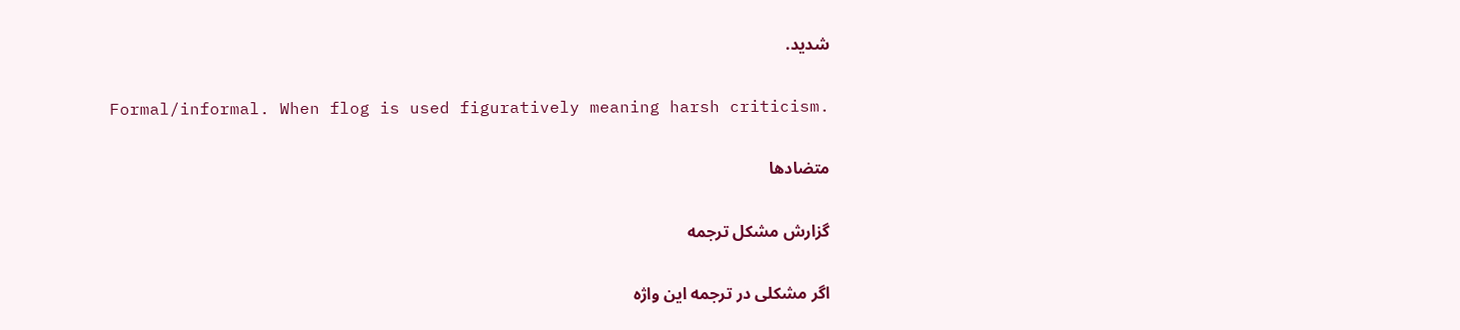شدید.

Formal/informal. When flog is used figuratively meaning harsh criticism.

متضادها

گزارش مشکل ترجمه

اگر مشکلی در ترجمه این واژه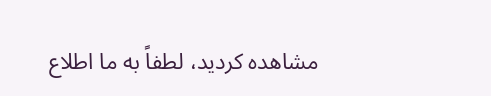مشاهده کردید، لطفاً به ما اطلاع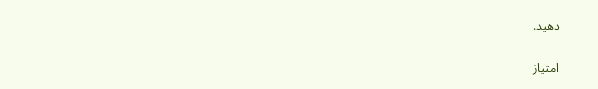دهید.

امتیاز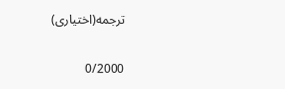ترجمه(اختیاری)

0/2000